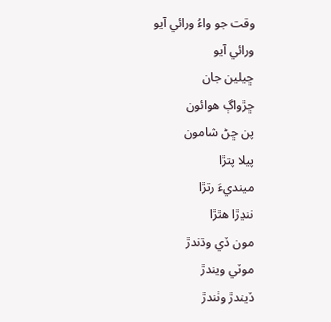وقت جو واءُ ورائي آيو
ورائي آيو
ڇيلين جان
ڇڙواڳ هوائون
پن ڇڻ شامون
پيلا پتڙا
مينديءَ رتڙا
ننڍڙا هٿڙا
مون ڏي وڌندڙ
موٽي ويندڙ
ڏيندڙ وٺندڙ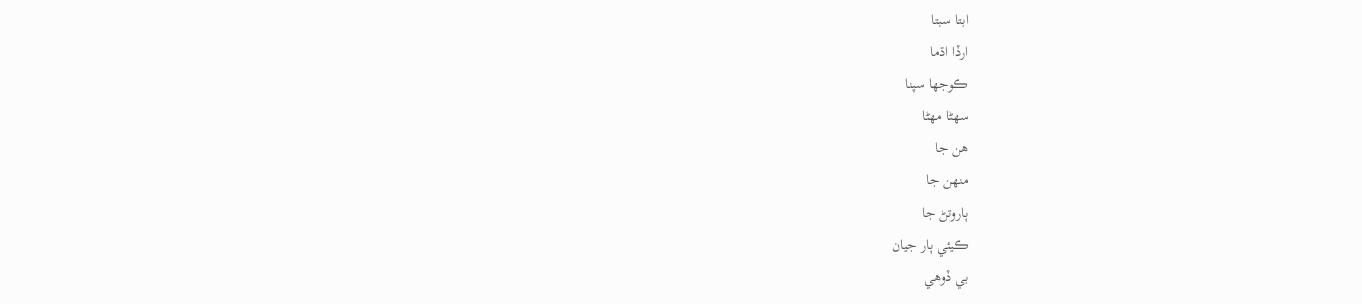ابتا سبتا
ارڏا اڌما
ڪوجھا سپنا
سهڻا مهڻا
هن جا
منهن جا
ٻاروتڻ جا
ڪيئي ٻار جيان
بي ڏوهي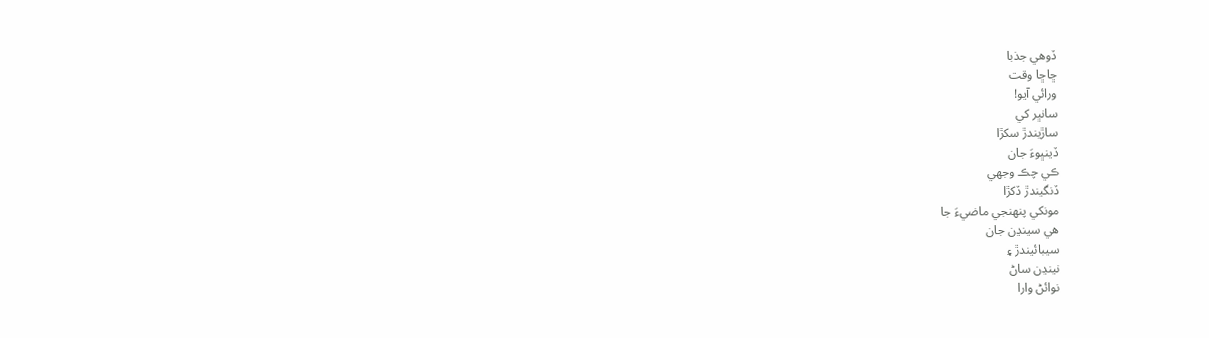ڏوهي جذبا
ڇاڇا وقت
ورائي آيو!
سانڀر کي
ساڙيندڙ سکڙا
ڏينڀوءَ جان
ڪي چڪ وجھي
ڏنگيندڙ ڏکڙا
مونکي پنهنجي ماضيءَ جا
هي سينڍن جان
سيبائيندڙ ۽
نينڍن ساڻ
نوائڻ وارا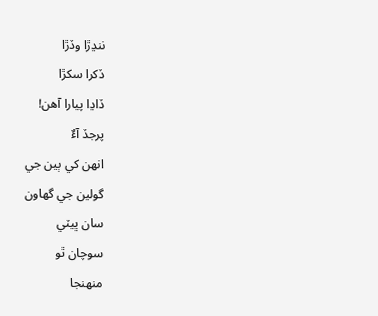ننڍڙا وڏڙا
ڏکرا سکڙا
ڏاڍا پيارا آهن!
پرجڏ آءٌ
انهن کي ٻين جي
گولين جي گھاون
سان ڀيٽي
سوچان ٿو
منهنجا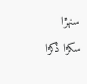سنهڙا
سکڙا ڏکڙا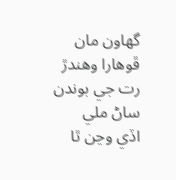گھاون مان
ڦوهارا وهندڙ
رت جي بوندن
ساڻ ملي
اڏي وڃن ٿا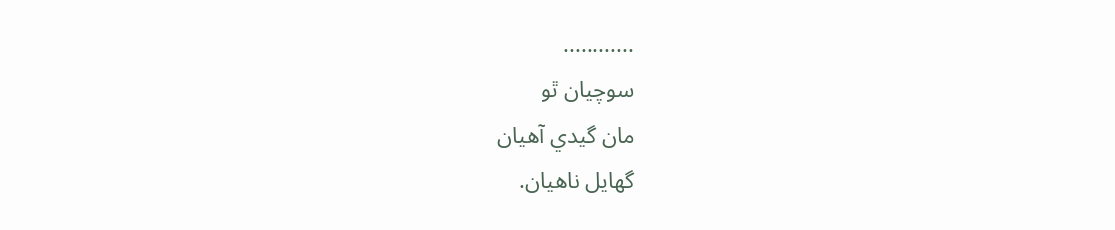............
سوچيان ٿو
مان گيدي آهيان
گھايل ناهيان.